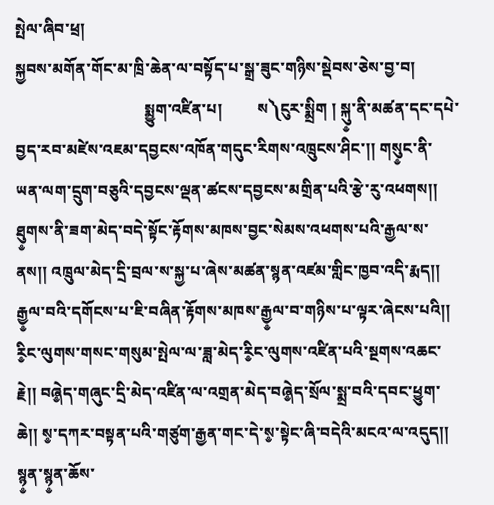སྤེལ་ཞིབ་ཕྲ།
སྐྱབས་མགོན་གོང་མ་ཁྲི་ཆེན་ལ་བསྟོད་པ་སྒྲ་ཟུང་གཉིས་སྡེབས་ཅེས་བྱ་བ།
                                 སྨྱུག་འཛིན་པ།         ས༽ངུར་སྨྲིག ། སྐུ༵་ནི་མཚན་དང་དཔེ་བྱད་རབ་མཛེས་འཇམ་དབྱངས་འཁོན་གདུང་རིགས་འཁྲུངས་ཤིང་།། གསུ༵ང་ནི་ཡན་ལག་དྲུག་བཅུའི་དབྱངས་ལྡན་ཚངས་དབྱངས་མགྲིན་པའི་རྩེ་རུ་འཕགས།། ཐུ༵གས་ནི་ཟག་མེད་བདེ་སྟོང་རྟོགས་མཁས་བྱང་སེམས་འཕགས་པའི་རྒྱལ་ས་ནས།། འཁྲུལ་མེད་དྲི་བྲལ་ས་སྐྱ་པ་ཞེས་མཚན་སྙན་འཛམ་གླིང་ཁྱབ་འདི་རྨད།།   རྒྱ༵ལ་བའི་དགོངས་པ་ཇི་བཞིན་རྟོགས་མཁས་རྒྱ༵ལ་བ་གཉིས་པ་ལྟར་ཞེངས་པའི།། རི༵ང་ལུགས་གསང་གསུམ་སྤེལ་ལ་ཟླ་མེད་རི༵ང་ལུགས་འཛིན་པའི་སྔགས་འཆང་རྗེ།། བཞེ༵ད་གཞུང་དྲི་མེད་འཛིན་ལ་འགྲན་མེད་བཞེ༵ད་སྲོལ་སྨྲ་བའི་དབང་ཕྱུག་ཆེ།། ས༵་དཀར་བསྟན་པའི་གཙུག་རྒྱན་གང་དེ་ས༵་སྟེང་ཞི་བདེའི་མངའ་ལ་འདུད།།   སྙ༵ན་སྙ༵ན་ཆོས་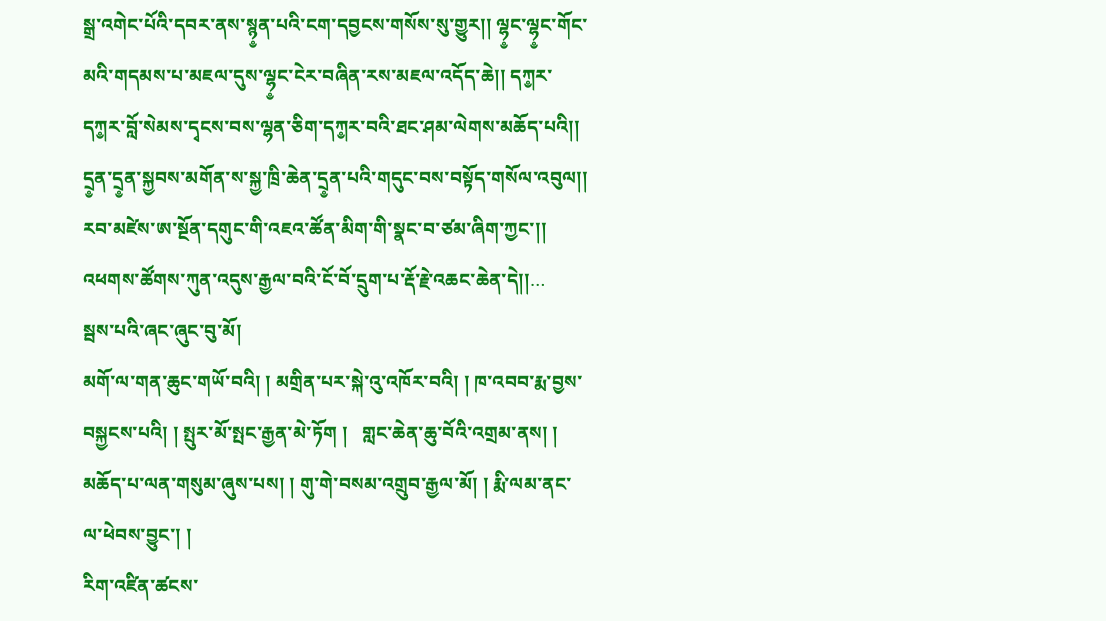སྒྲ་འགེང་པོའི་དབར་ནས་སྙ༵ན་པའི་ངག་དབྱངས་གསོས་སུ་གྱུར།། ལྷ༵ང་ལྷ༵ང་གོང་མའི་གདམས་པ་མཇལ་དུས་ལྷ༵ང་ངེར་བཞིན་རས་མཇལ་འདོད་ཆེ།། དཀ༵ར་དཀ༵ར་བློ་སེམས་དྭངས་བས་ལྷན་ཅིག་དཀ༵ར་བའི་ཐང་ཤམ་ལེགས་མཆོད་པའི།། དྲ༵ན་དྲ༵ན་སྐྱབས་མགོན་ས་སྐྱ་ཁྲི་ཆེན་དྲ༵ན་པའི་གདུང་བས་བསྟོད་གསོལ་འབུལ།།   རབ་མཛེས་ཨ་སྔོན་དགུང་གི་འཇའ་ཚོན་མིག་གི་སྣང་བ་ཙམ་ཞིག་ཀྱང་།། འཕགས་ཚོགས་ཀུན་འདུས་རྒྱལ་བའི་ངོ་བོ་དྲུག་པ་རྡོ་རྗེ་འཆང་ཆེན་དེ།།…
སྦས་པའི་ཞང་ཞུང་བུ་མོ།
མགོ་ལ་གན་ཆུང་གཡོ་བའི། ། མགྲིན་པར་སྐེ་འུ་འཁོར་བའི། ། ཁ་འབབ་རྨ་བྱས་བསྐྱངས་པའི། ། སྤུར་མོ་སྤང་རྒྱན་མེ་ཏོག །   གླང་ཆེན་ཆུ་བོའི་འགྲམ་ནས། ། མཆོད་པ་ལན་གསུམ་ཞུས་པས། ། གུ་གེ་བསམ་འགྲུབ་རྒྱལ་མོ། ། རྨི་ལམ་ནང་ལ་ཕེབས་བྱུང་། །
རིག་འཛིན་ཚངས་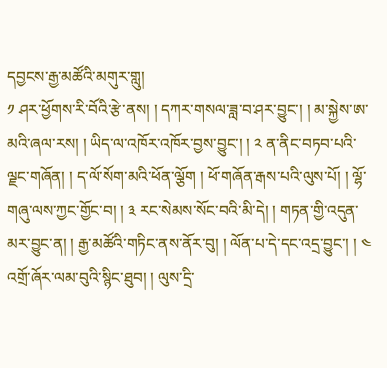དབྱངས་རྒྱ་མཚོའི་མགུར་གླུ།
༡ ཤར་ཕྱོགས་རི་བོའི་རྩེ་ནས། ། དཀར་གསལ་ཟླ་བ་ཤར་བྱུང་། ། མ་སྐྱེས་ཨ་མའི་ཞལ་རས། ། ཡིད་ལ་འཁོར་འཁོར་བྱས་བྱུང་། ། ༢ ན་ནིང་བཏབ་པའི་ལྗང་གཞོན། ། ད་ལོ་སོག་མའི་ཕོན་ལྕོག ། ཕོ་གཞོན་རྒས་པའི་ལུས་པོ། ། ལྷོ་གཞུ་ལས་ཀྱང་གྱོང་བ། ། ༣ རང་སེམས་སོང་བའི་མི་དེ། ། གཏན་གྱི་འདུན་མར་བྱུང་ན། ། རྒྱ་མཚོའི་གཏིང་ནས་ནོར་བུ། ། ལོན་པ་དེ་དང་འདྲ་བྱུང་། ། ༤ འགྲོ་ཞོར་ལམ་བུའི་སྙིང་ཐུབ། ། ལུས་དྲི་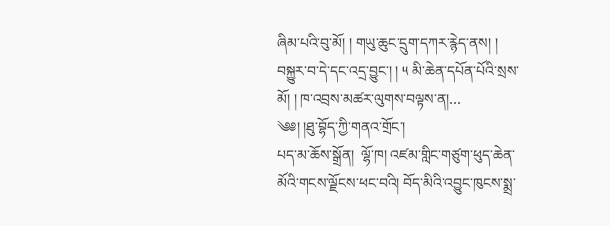ཞིམ་པའི་བུ་མོ། ། གཡུ་ཆུང་དྲུག་དཀར་རྙེད་ནས། ། བསྐྱུར་བ་དེ་དང་འདྲ་བྱུང་། ། ༥ མི་ཆེན་དཔོན་པོའི་སྲས་མོ། ། ཁ་འབྲས་མཚར་ལུགས་བལྟས་ན།…
༄༅། །ཐུ་བྷོད་ཀྱི་གནའ་གྲོང་།
པད་མ་ཆོས་སྒྲོན།  ལྷོ་ཁ། འཛམ་གླིང་གཙུག་ཕུད་ཆེན་མོའི་གངས་ལྗོངས་ཕང་བའི། བོད་མིའི་འབྱུང་ཁུངས་སྨྲ་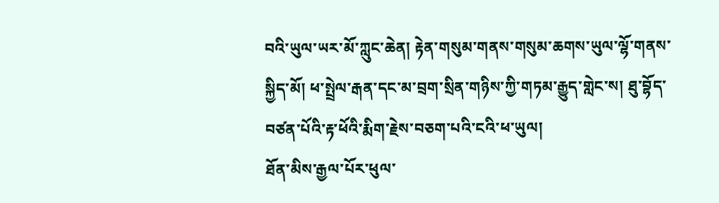བའི་ཡུལ་ཡར་མོ་ཀླུང་ཆེན། རྟེན་གསུམ་གནས་གསུམ་ཆགས་ཡུལ་ལྷོ་གནས་སྐྱིད་མོ། ཕ་སྤྲེལ་རྒན་དང་མ་བྲག་སྲིན་གཉིས་ཀྱི་གཏམ་རྒྱུད་གླེང་ས། ཐུ་བྷོད་བཙན་པོའི་རྟ་ཕོའི་རྨིག་རྗེས་བཅག་པའི་ངའི་ཕ་ཡུལ།
ཐོན་མིས་རྒྱལ་པོར་ཕུལ་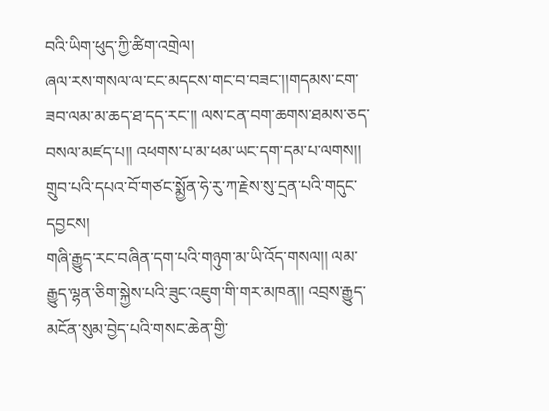བའི་ཡིག་ཕུད་ཀྱི་ཚིག་འགྲེལ།
ཞལ་རས་གསལ་ལ་ངང་མདངས་གང་བ་བཟང་།།གདམས་ངག་ཟབ་ལམ་མ་ཆད་ཐ་དད་རང་།། ལས་ངན་བག་ཆགས་ཐམས་ཅད་བསལ་མཛད་པ།། འཕགས་པ་མ་ཕམ་ཡང་དག་དམ་པ་ལགས།།
གྲུབ་པའི་དཔའ་བོ་གཙང་སྨྱོན་ཧེ་རུ་ཀ་རྗེས་སུ་དྲན་པའི་གདུང་དབྱངས།
གཞི་རྒྱུད་རང་བཞིན་དག་པའི་གཉུག་མ་ཡི་འོད་གསལ།། ལམ་རྒྱུད་ལྷན་ཅིག་སྐྱེས་པའི་ཟུང་འཇུག་གི་གར་མཁན།། འབྲས་རྒྱུད་མངོན་སུམ་བྱེད་པའི་གསང་ཆེན་གྱི་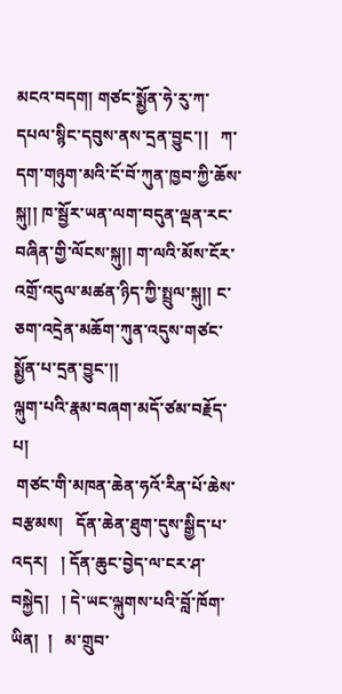མངའ་བདག། གཙང་སྨྱོན་ཧེ་རུ་ཀ་དཔལ་སྙིང་དབུས་ནས་དྲན་བྱུང་།།   ཀ་དག་གཉུག་མའི་ངོ་བོ་ཀུན་ཁྱབ་ཀྱི་ཆོས་སྐུ།། ཁ་སྦྱོར་ཡན་ལག་བདུན་ལྡན་རང་བཞིན་གྱི་ལོངས་སྐུ།། ག་ལའི་མོས་ངོར་འགྲོ་འདུལ་མཚན་ཉིད་ཀྱི་སྤྲུལ་སྐུ།། ང་ཅག་འདྲེན་མཆོག་ཀུན་འདུས་གཙང་སྨྱོན་པ་དྲན་བྱུང་།།
ལྐུག་པའི་རྣམ་བཞག་མདོ་ཙམ་བརྗོད་པ།
 གཙང་གི་མཁན་ཆེན་ཧའོ་རིན་པོ་ཆེས་བརྩམས།   དོན་ཆེན་ཐུག་དུས་སྒྱིད་པ་འདར།   ། དོན་ཆུང་བྱེད་ལ་ངར་ཤ་བསྐྱེད།   ། དེ་ཡང་ལྐུགས་པའི་བློ་ཁོག་ཡིན།  །   མ་གྲུབ་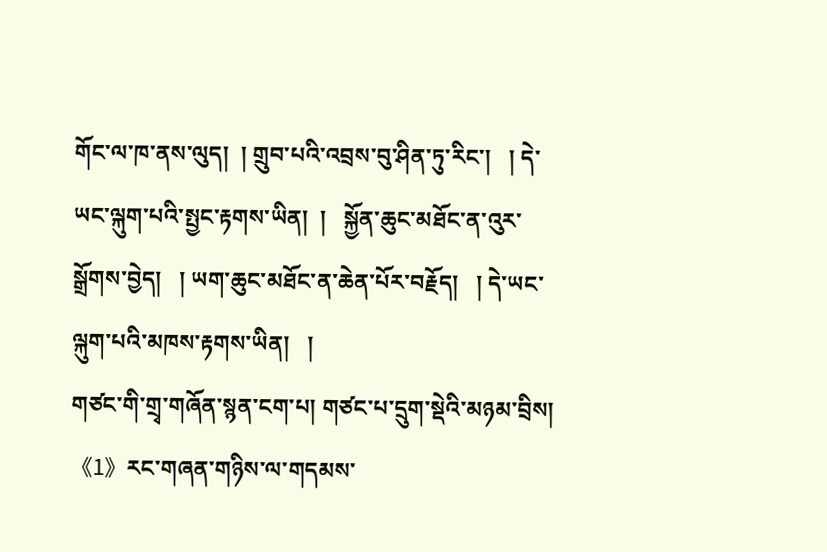གོང་ལ་ཁ་ནས་ལུད།  ། གྲུབ་པའི་འབྲས་བུ་ཤིན་ཏུ་རིང་།   ། དེ་ཡང་ལྐུག་པའི་སྤྱང་རྟགས་ཡིན།  །   སྐྱོན་ཆུང་མཐོང་ན་འུར་སྒྲོགས་བྱེད།   ། ཡག་ཆུང་མཐོང་ན་ཆེན་པོར་བརྗོད།   ། དེ་ཡང་ལྐུག་པའི་མཁས་རྟགས་ཡིན།   །
གཙང་གི་གྲྭ་གཞོན་སྙན་ངག་པ། གཙང་པ་དྲུག་སྡེའི་མཉམ་བྲིས།
《1》རང་གཞན་གཉིས་ལ་གདམས་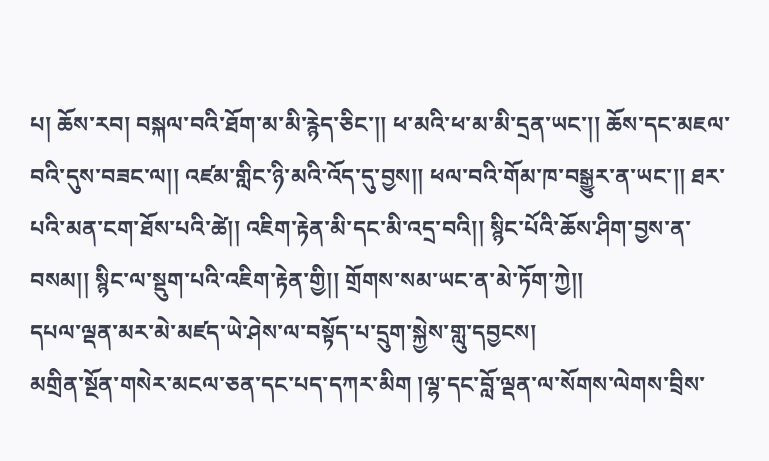པ། ཆོས་རབ། བསྐལ་བའི་ཐོག་མ་མི་རྙེད་ཅིང་།། ཕ་མའི་ཕ་མ་མི་དྲན་ཡང་།། ཆོས་དང་མཇལ་བའི་དུས་བཟང་ལ།། འཛམ་གླིང་ཉི་མའི་འོད་དུ་བྱས།། ཕལ་བའི་གོམ་ཁ་བསྒྱུར་ན་ཡང་།། ཐར་པའི་མན་ངག་ཐོས་པའི་ཚེ།། འཇིག་རྟེན་མི་དང་མི་འདྲ་བའི།། སྙིང་པོའི་ཆོས་ཤིག་བྱས་ན་བསམ།། སྙིང་ལ་སྡུག་པའི་འཇིག་རྟེན་གྱི།། གྲོགས་སམ་ཡང་ན་མེ་ཏོག་ཀྱེ།།
དཔལ་ལྡན་མར་མེ་མཛད་ཡེ་ཤེས་ལ་བསྟོད་པ་དྲུག་སྐྱེས་གླུ་དབྱངས།
མགྲིན་སྔོན་གསེར་མངལ་ཅན་དང་པད་དཀར་མིག །ལྷ་དང་བློ་ལྡན་ལ་སོགས་ལེགས་བྲིས་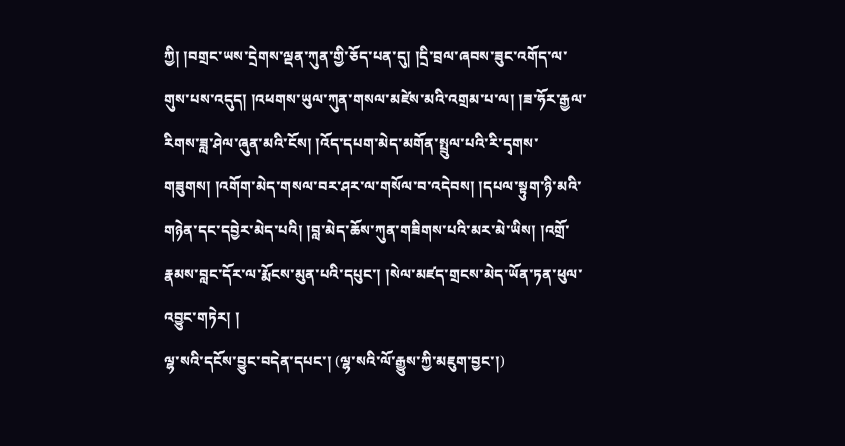ཀྱི། །བགྲང་ཡས་དྲེགས་ལྡན་ཀུན་གྱི་ཅོད་པན་དུ། །དྲི་བྲལ་ཞབས་ཟུང་འགོད་ལ་གུས་པས་འདུད། །འཕགས་ཡུལ་ཀུན་གསལ་མཛེས་མའི་འགྲམ་པ་ལ། །ཟ་ཧོར་རྒྱལ་རིགས་ཟླ་ཤེལ་ཞུན་མའི་ངོས། །འོད་དཔག་མེད་མགོན་སྤྲུལ་པའི་རི་དྭགས་གཟུགས། །འགོག་མེད་གསལ་བར་ཤར་ལ་གསོལ་བ་འདེབས། །དཔལ་སྟུག་ཉི་མའི་གཉེན་དང་དབྱེར་མེད་པའི། །བླ་མེད་ཆོས་ཀུན་གཟིགས་པའི་མར་མེ་ཡིས། །འགྲོ་རྣམས་བླང་དོར་ལ་རྨོངས་མུན་པའི་དཔུང་། །སེལ་མཛད་གྲངས་མེད་ཡོན་ཏན་ཕུལ་འབྱུང་གཏེར། །
ལྷ་སའི་དངོས་བྱུང་བདེན་དཔང་། (ལྷ་སའི་ལོ་རྒྱུས་ཀྱི་མཇུག་བྱང་།)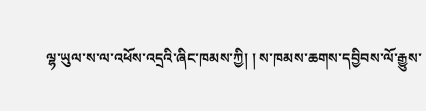ལྷ་ཡུལ་ས་ལ་འཕོས་འདྲའི་ཞིང་ཁམས་ཀྱི། ། ས་ཁམས་ཆགས་དབྱིབས་ལོ་རྒྱུས་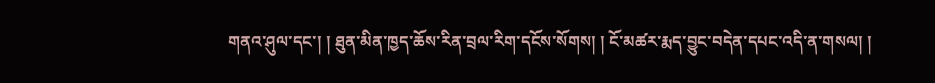གནའ་ཤུལ་དང་། ། ཐུན་མིན་ཁྱད་ཆོས་རིན་བྲལ་རིག་དངོས་སོགས། ། ངོ་མཚར་རྨད་བྱུང་བདེན་དཔང་འདི་ན་གསལ། །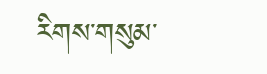རིགས་གསུམ་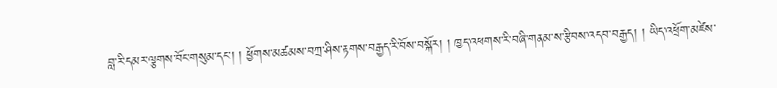བླ་རི་དམར་ལྕགས་བོང་གསུམ་དང་། ། ཕྱོགས་མཚམས་བཀྲ་ཤིས་རྟགས་བརྒྱད་རི་བོས་བསྐོར། ། ཁྱད་འཕགས་རི་བཞི་གནམ་ས་རྩིབས་འདབ་བརྒྱད། ། ཡིད་འཕྲོག་མཛེས་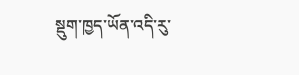སྡུག་ཁྱད་ཡོན་འདི་རུ་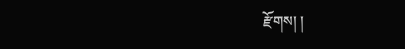རྫོགས། །